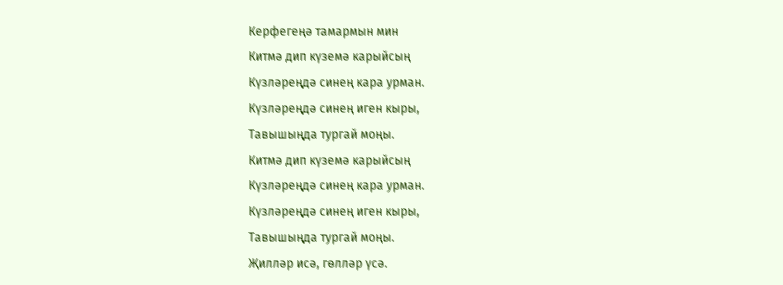Керфегеңә тамармын мин
Китмә дип күземә карыйсың
Күзләреңдә синең кара урман.
Күзләреңдә синең иген кыры,
Тавышыңда тургай моңы.
Китмә дип күземә карыйсың
Күзләреңдә синең кара урман.
Күзләреңдә синең иген кыры,
Тавышыңда тургай моңы.
Җилләр исә, гөлләр үсә.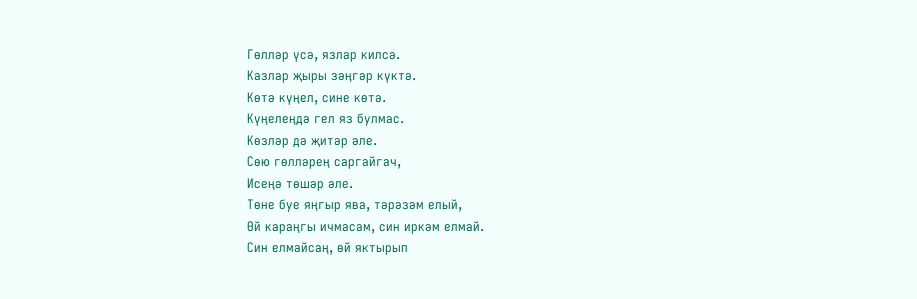Гөлләр үсә, язлар килсә.
Казлар җыры зәңгәр күктә.
Көтә күңел, сине көтә.
Күңелеңдә гел яз булмас.
Көзләр дә җитәр әле.
Сөю гөлләрең саргайгач,
Исеңә төшәр әле.
Төне буе яңгыр ява, тәрәзәм елый,
Өй караңгы ичмасам, син иркәм елмай.
Син елмайсаң, өй яктырып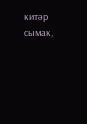китәр сымак,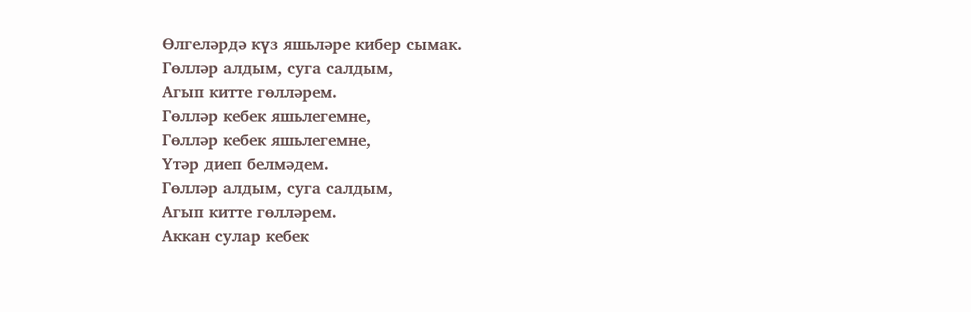Өлгеләрдә күз яшьләре кибер сымак.
Гөлләр алдым, суга салдым,
Агып китте гөлләрем.
Гөлләр кебек яшьлегемне,
Гөлләр кебек яшьлегемне,
Үтәр диеп белмәдем.
Гөлләр алдым, суга салдым,
Агып китте гөлләрем.
Аккан сулар кебек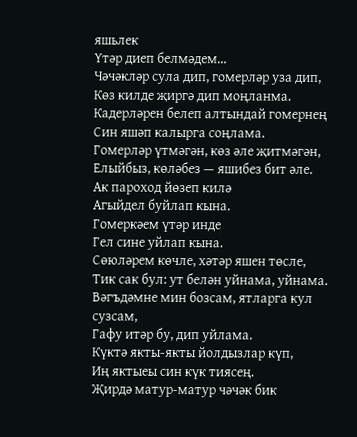яшьлек
Үтәр диеп белмәдем…
Чәчәкләр сула дип, гомерләр уза дип,
Көз килде җиргә дип моңланма.
Кадерләрен белеп алтындай гомернең
Син яшәп калырга соңлама.
Гомерләр үтмәгән, көз әле җитмәгән,
Елыйбыз, көләбез — яшибез бит әле.
Ак пароход йөзеп килә
Агыйдел буйлап кына.
Гомеркәем үтәр инде
Гел сине уйлап кына.
Сөюләрем көчле, хәтәр яшен төсле,
Тик сак бул: ут белән уйнама, уйнама.
Вәгъдәмне мин бозсам, ятларга кул сузсам,
Гафу итәр бу, дип уйлама.
Күктә якты-якты йолдызлар күп,
Иң яктыеы син күк тиясең.
Җирдә матур-матур чәчәк бик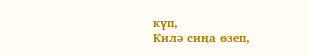күп,
Килә сиңа өзеп,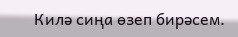Килә сиңа өзеп бирәсем.